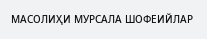МАСОЛИҲИ МУРСАЛА ШОФЕИЙЛАР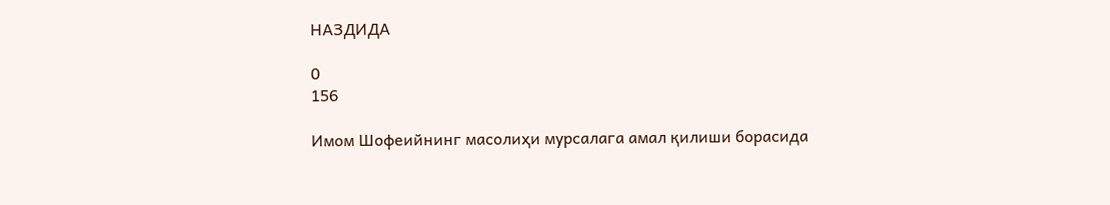НАЗДИДА

0
156

Имом Шофеийнинг масолиҳи мурсалага амал қилиши борасида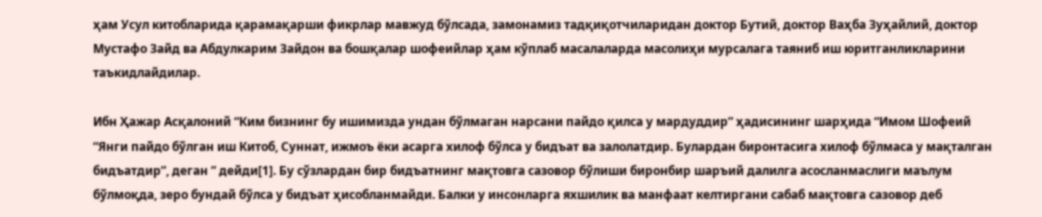ҳам Усул китобларида қарамақарши фикрлар мавжуд бўлсада, замонамиз тадқиқотчиларидан доктор Бутий, доктор Ваҳба Зуҳайлий, доктор Мустафо Зайд ва Абдулкарим Зайдон ва бошқалар шофеийлар ҳам кўплаб масалаларда масолиҳи мурсалага таяниб иш юритганликларини таъкидлайдилар.

Ибн Ҳажар Асқалоний “Ким бизнинг бу ишимизда ундан бўлмаган нарсани пайдо қилса у мардуддир” ҳадисининг шарҳида “Имом Шофеий  “Янги пайдо бўлган иш Китоб, Суннат, ижмоъ ёки асарга хилоф бўлса у бидъат ва залолатдир. Булардан биронтасига хилоф бўлмаса у мақталган бидъатдир”, деган ” дейди[1]. Бу сўзлардан бир бидъатнинг мақтовга сазовор бўлиши биронбир шаръий далилга асосланмаслиги маълум бўлмоқда, зеро бундай бўлса у бидъат ҳисобланмайди. Балки у инсонларга яхшилик ва манфаат келтиргани сабаб мақтовга сазовор деб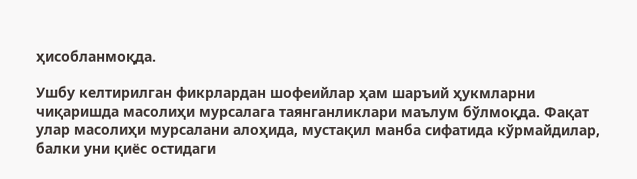ҳисобланмоқда.

Ушбу келтирилган фикрлардан шофеийлар ҳам шаръий ҳукмларни чиқаришда масолиҳи мурсалага таянганликлари маълум бўлмоқда. Фақат улар масолиҳи мурсалани алоҳида, мустақил манба сифатида кўрмайдилар, балки уни қиёс остидаги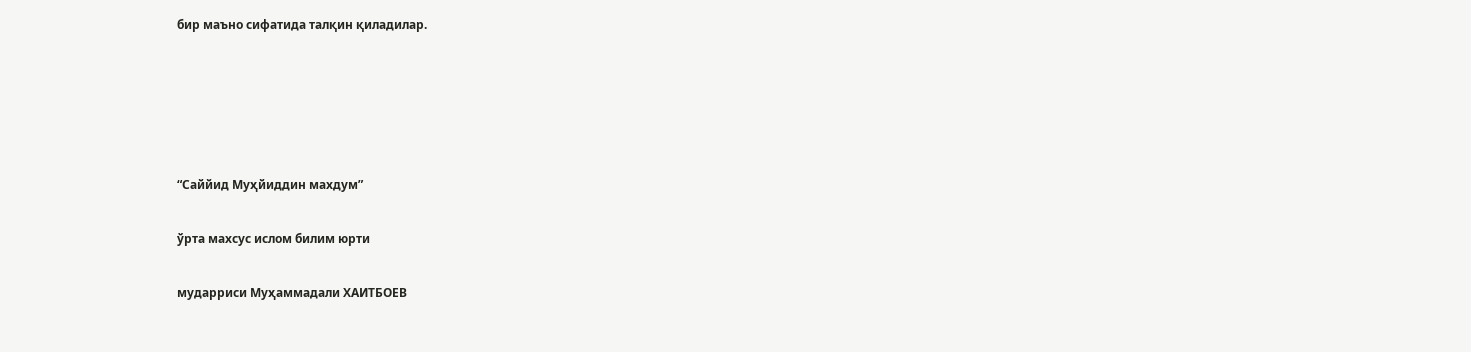бир маъно сифатида талқин қиладилар.





“Саййид Муҳйиддин махдум”

ўрта махсус ислом билим юрти

мударриси Муҳаммадали ХАИТБОЕВ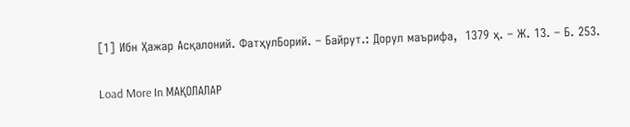[1] Ибн Ҳажар Асқалоний. ФатҳулБорий. – Байрут.: Дорул маърифа,  1379 ҳ. – Ж. 13. – Б. 253.

Load More In МАҚОЛАЛАР